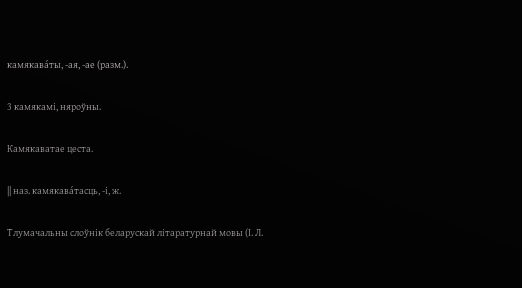камякава́ты, -ая, -ае (разм.).

3 камякамі, няроўны.

Камякаватае цеста.

|| наз. камякава́тасць, -і, ж.

Тлумачальны слоўнік беларускай літаратурнай мовы (І. Л.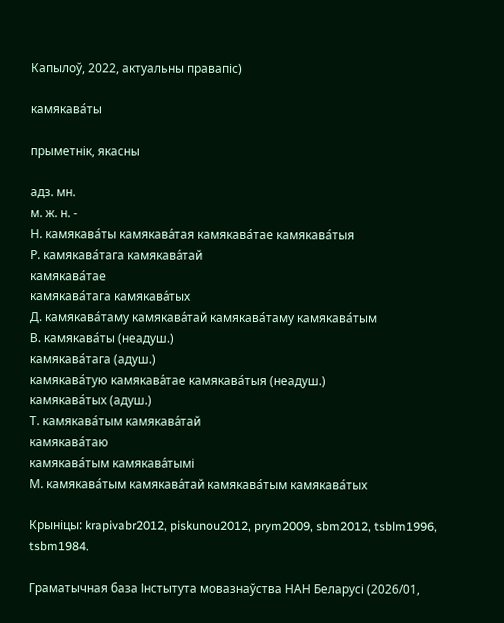Капылоў, 2022, актуальны правапіс)

камякава́ты

прыметнік, якасны

адз. мн.
м. ж. н. -
Н. камякава́ты камякава́тая камякава́тае камякава́тыя
Р. камякава́тага камякава́тай
камякава́тае
камякава́тага камякава́тых
Д. камякава́таму камякава́тай камякава́таму камякава́тым
В. камякава́ты (неадуш.)
камякава́тага (адуш.)
камякава́тую камякава́тае камякава́тыя (неадуш.)
камякава́тых (адуш.)
Т. камякава́тым камякава́тай
камякава́таю
камякава́тым камякава́тымі
М. камякава́тым камякава́тай камякава́тым камякава́тых

Крыніцы: krapivabr2012, piskunou2012, prym2009, sbm2012, tsblm1996, tsbm1984.

Граматычная база Інстытута мовазнаўства НАН Беларусі (2026/01,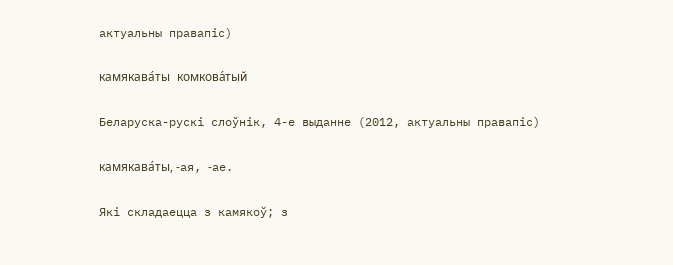актуальны правапіс)

камякава́ты комкова́тый

Беларуска-рускі слоўнік, 4-е выданне (2012, актуальны правапіс)

камякава́ты, ‑ая, ‑ае.

Які складаецца з камякоў; з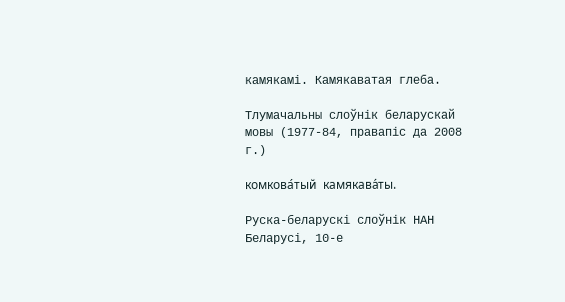камякамі. Камякаватая глеба.

Тлумачальны слоўнік беларускай мовы (1977-84, правапіс да 2008 г.)

комкова́тый камякава́ты.

Руска-беларускі слоўнік НАН Беларусі, 10-е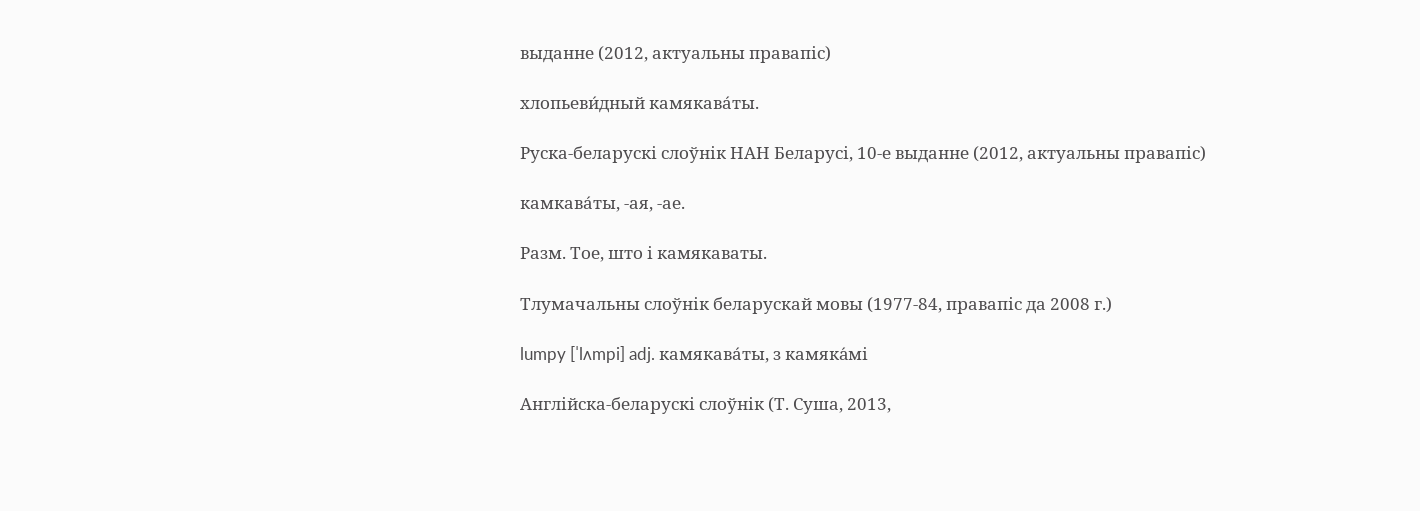выданне (2012, актуальны правапіс)

хлопьеви́дный камякава́ты.

Руска-беларускі слоўнік НАН Беларусі, 10-е выданне (2012, актуальны правапіс)

камкава́ты, ‑ая, ‑ае.

Разм. Тое, што і камякаваты.

Тлумачальны слоўнік беларускай мовы (1977-84, правапіс да 2008 г.)

lumpy [ˈlʌmpi] adj. камякава́ты, з камяка́мі

Англійска-беларускі слоўнік (Т. Суша, 2013,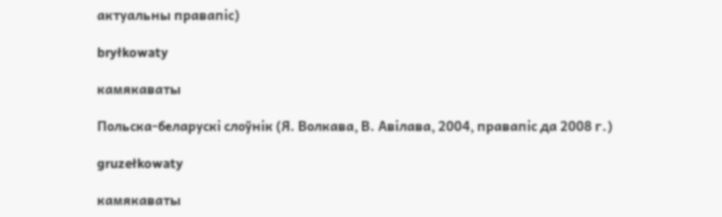актуальны правапіс)

bryłkowaty

камякаваты

Польска-беларускі слоўнік (Я. Волкава, В. Авілава, 2004, правапіс да 2008 г.)

gruzełkowaty

камякаваты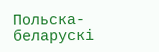Польска-беларускі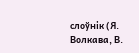слоўнік (Я. Волкава, В.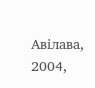Авілава, 2004,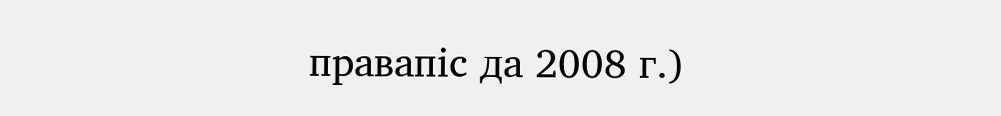правапіс да 2008 г.)